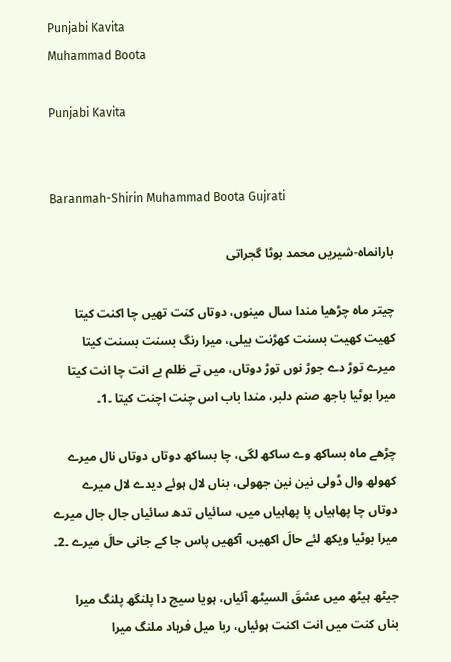Punjabi Kavita
Muhammad Boota

Punjabi Kavita


Baranmah-Shirin Muhammad Boota Gujrati

بارانماہ-شیریں محمد بوٹا گجراتی

چیتر ماہ چڑھیا مندا سال مینوں، دوتاں کنت تھیں چا اکنت کیتا
کھیت کھیت بسنت کھڑنت بیلی، میرا رنگ بسنت بسنت کیتا
میرے توڑ دے جوڑ نوں توڑ دوتاں، میں تے ظلم بے انت چا انت کیتا
میرا بوٹیا باجھ صنم دلبر، مندا باب اس چنت اچنت کیتا ۔1۔

چڑھے ماہ بساکھ وے ساکھ لگی، چا بساکھ دوتاں دوتاں نال میرے
کھولھ وال ڈولی نین نین جھولی، بناں لال ہوئے دیدے لال میرے
دوتاں چا پھاہیاں پا پھاہیاں میں، سائیاں تدھ سائیاں جال جال میرے
میرا بوٹیا ویکھ لئے حالَ اکھیں، آکھیں پاس جا کے جانی حالَ میرے ۔2۔

جیٹھ ہیٹھ میں عشقَ السیٹھ آئیاں، ہویا سیج دا پلنگھ پلنگ میرا
بناں کنت میں انت اکنت ہوئیاں، ربا میل فرہاد ملنگ میرا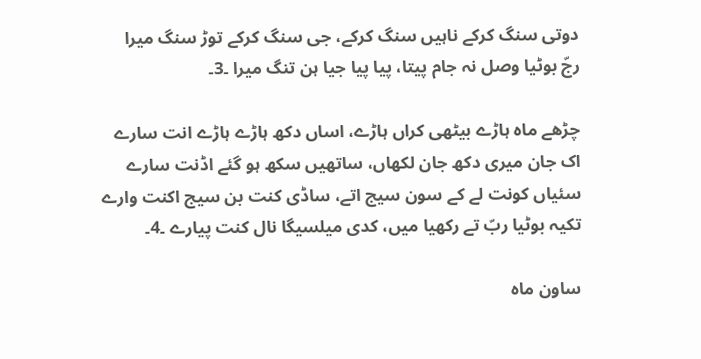دوتی سنگ کرکے ناہیں سنگ کرکے، جی سنگ کرکے توڑ سنگ میرا
رجّ بوٹیا وصل نہ جام پیتا، پیا پیا جیا ہن تنگ میرا ۔3۔

چڑھے ماہ ہاڑے بیٹھی کراں ہاڑے، اساں دکھ ہاڑے ہاڑے انت سارے
اک جان میری دکھ جان لکھاں، ساتھیں سکھ ہو گئے اڈنت سارے
سئیاں کونت لے کے سون سیج اتے، ساڈی کنت بن سیج اکنت وارے
تکیہ بوٹیا ربّ تے رکھیا میں، کدی میلسیگا نال کنت پیارے ۔4۔

ساون ماہ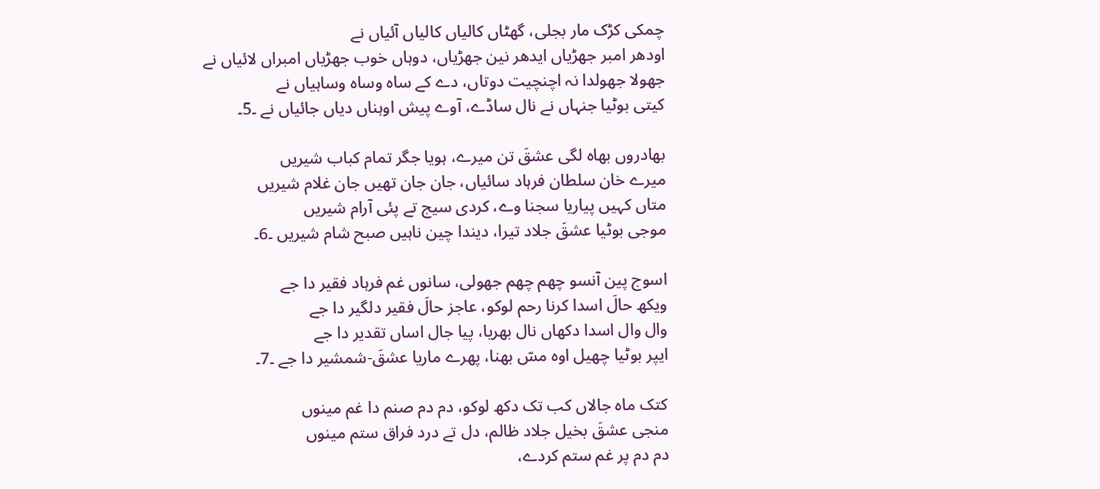چمکی کڑک مار بجلی، گھٹاں کالیاں کالیاں آئیاں نے
اودھر امبر جھڑیاں ایدھر نین جھڑیاں، دوہاں خوب جھڑیاں امبراں لائیاں نے
جھولا جھولدا نہ اچنچیت دوتاں، دے کے ساہ وساہ وساہیاں نے
کیتی بوٹیا جنہاں نے نال ساڈے، آوے پیش اوہناں دیاں جائیاں نے ۔5۔

بھادروں بھاہ لگی عشقَ تن میرے، ہویا جگر تمام کباب شیریں
میرے خان سلطان فرہاد سائیاں، جان جان تھیں جان غلام شیریں
متاں کہیں پیاریا سجنا وے، کردی سیج تے پئی آرام شیریں
موجی بوٹیا عشقَ جلاد تیرا، دیندا چین ناہیں صبح شام شیریں ۔6۔

اسوج پین آنسو چھم چھم جھولی، سانوں غم فرہاد فقیر دا جے
ویکھ حالَ اسدا کرنا رحم لوکو، عاجز حالَ فقیر دلگیر دا جے
وال وال اسدا دکھاں نال بھریا، پیا جال اساں تقدیر دا جے
ایپر بوٹیا چھیل اوہ مسّ بھنا، پھرے ماریا عشقَ-شمشیر دا جے ۔7۔

کتک ماہ جالاں کب تک دکھ لوکو، دم دم صنم دا غم مینوں
منجی عشقَ بخیل جلاد ظالم، دل تے درد فراق ستم مینوں
دم دم پر غم ستم کردے،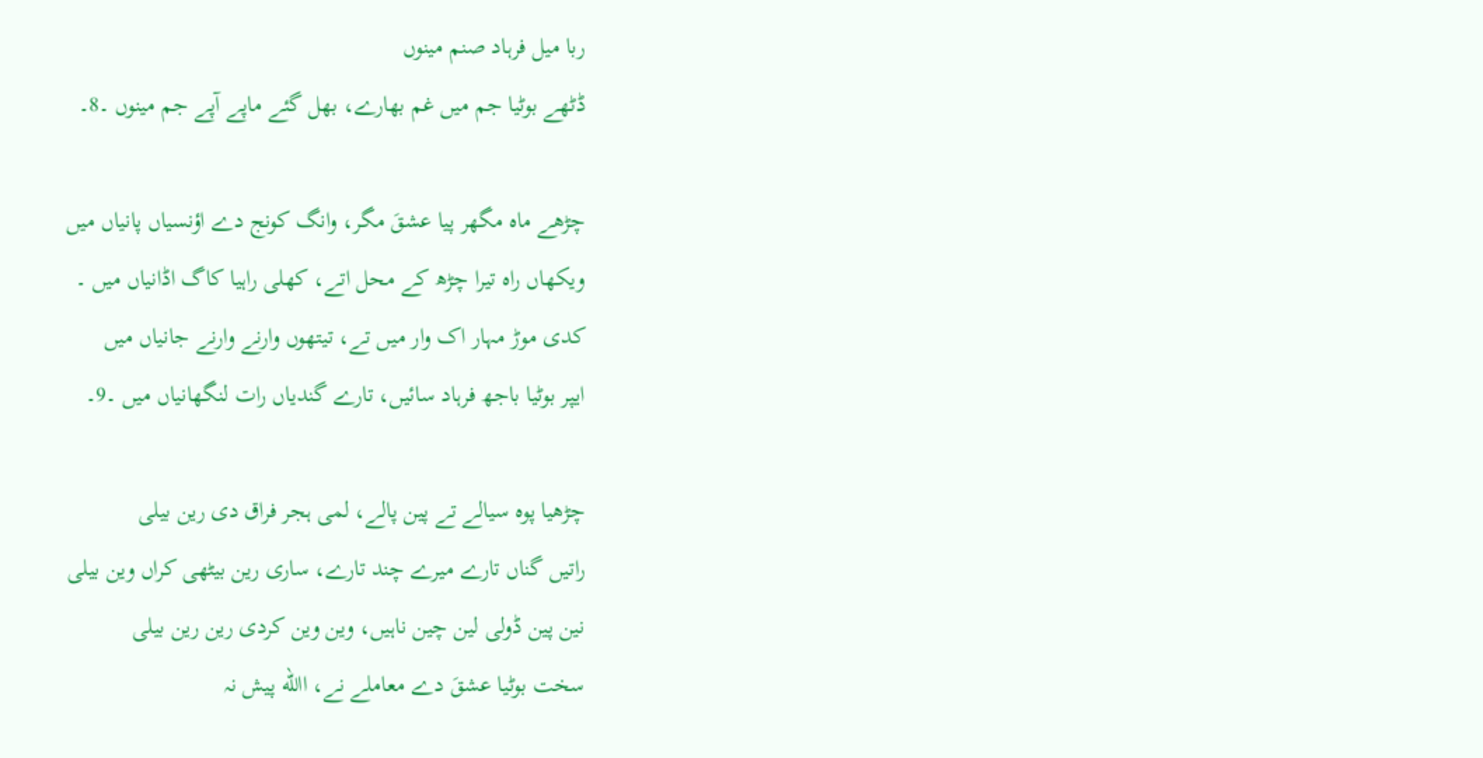ربا میل فرہاد صنم مینوں
ڈٹھے بوٹیا جم میں غم بھارے، بھل گئے ماپے آپے جم مینوں ۔8۔

چڑھے ماہ مگھر پیا عشقَ مگر، وانگ کونج دے اؤنسیاں پانیاں میں
ویکھاں راہ تیرا چڑھ کے محل اتے، کھلی راہیا کاگ اڈانیاں میں ۔
کدی موڑ مہار اک وار میں تے، تیتھوں وارنے وارنے جانیاں میں
ایپر بوٹیا باجھ فرہاد سائیں، تارے گندیاں رات لنگھانیاں میں ۔9۔

چڑھیا پوہ سیالے تے پین پالے، لمی ہجر فراق دی رین بیلی
راتیں گناں تارے میرے چند تارے، ساری رین بیٹھی کراں وین بیلی
نین پین ڈولی لین چین ناہیں، وین وین کردی رین رین بیلی
سخت بوٹیا عشقَ دے معاملے نے، االله پیش نہ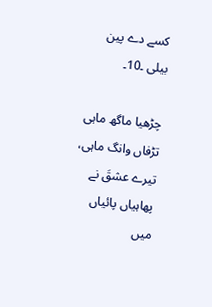کسے دے پین بیلی ۔10۔

چڑھیا ماگھ ماہی تڑفاں وانگ ماہی، تیرے عشقَ نے پھاہیاں پائیاں میں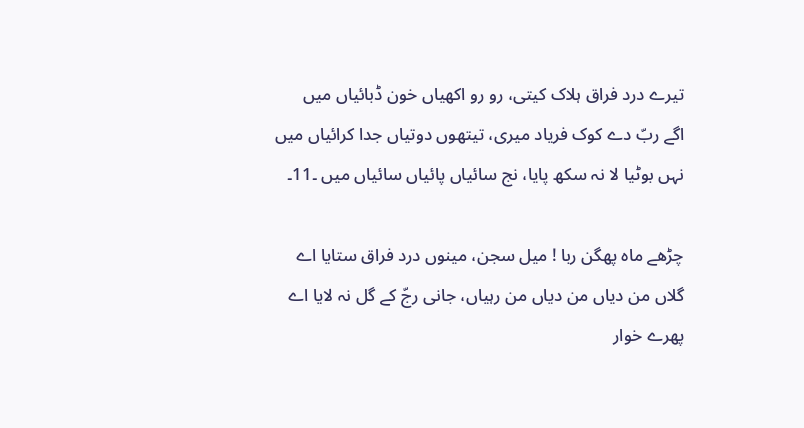تیرے درد فراق ہلاک کیتی، رو رو اکھیاں خون ڈبائیاں میں
اگے ربّ دے کوک فریاد میری، تیتھوں دوتیاں جدا کرائیاں میں
نہں بوٹیا لا نہ سکھ پایا، نج سائیاں پائیاں سائیاں میں ۔11۔

چڑھے ماہ پھگن ربا ! میل سجن، مینوں درد فراق ستایا اے
گلاں من دیاں من دیاں من رہیاں، جانی رجّ کے گل نہ لایا اے
پھرے خوار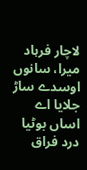لاچار فرہاد میرا، سانوں اوسدے ساڑ جلایا اے
اساں بوٹیا درد فراق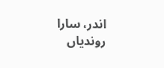اندر، سارا روندیاں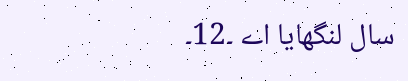سال لنگھایا اے ۔12۔